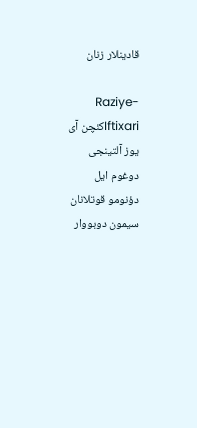قادينلار زنان

Raziye-Iftixariکئچن آی یوز آلتینجی دوغوم ایل دؤنومو قوتلانان سیمون دوبووار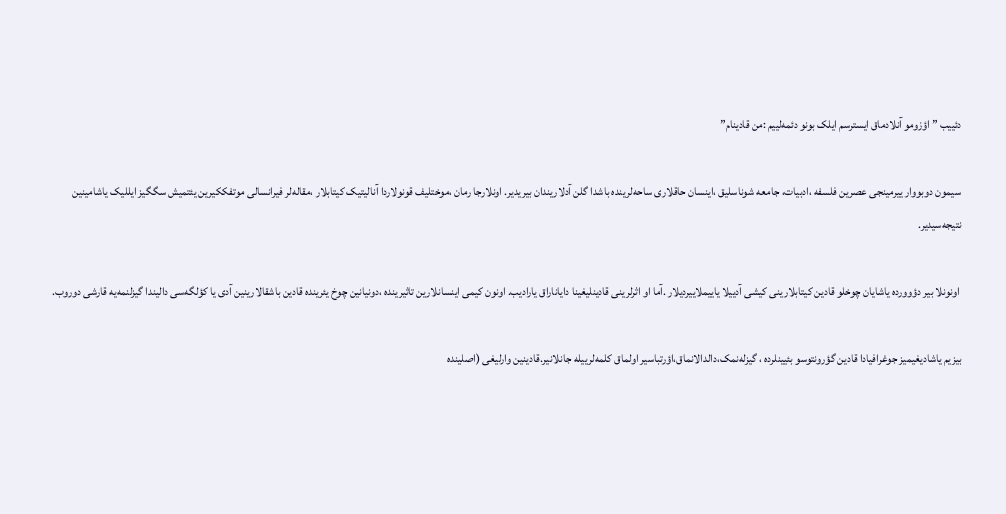دئییب ” اؤزومو آنلادماق ایسترسم ایلک بونو دئمه‌لییم :من قادینام”

سیمون دوبووار ییرمینجی عصرین فلسفه ،ادبیات، جامعه شوناسلیق ،اینسان حاقلاری ساحه‌لرینده باشدا گلن آدلاریندان بیریدیر. اونلارجا رمان ،موختلیف قونولاردا آنالیتیک کیتابلار ،مقاله‌لر فیرانسالی موتفککیرین یئتمیش سگگیز ایللیک یاشامینین نتیجه‌سیدیر.

 اونونلا بیر دؤوورده یاشایان چوخلو قادین کیتابلارینی کیشی آدییلا یاییملاییردیلار .آما او اثرلرینی قادینلیغینا دایاناراق یارادیب. اونون کیمی اینسانلارین تاثیرینده ،دونیانین چوخ یئرینده قادین باشقالارینین آدی یا کؤلگه‌سی دالیندا گیزلنمه‌یه قارشی دوروب.

بیزیم یاشادیغیمیز جوغرافیادا قادین گؤرونتوسو بئیینلرده ، گیزله‌نمک،دالدالانماق،اؤرتباسیر اولماق کلمه‌لرییله جانلانیر.قادینین وارلیغی (اصلینده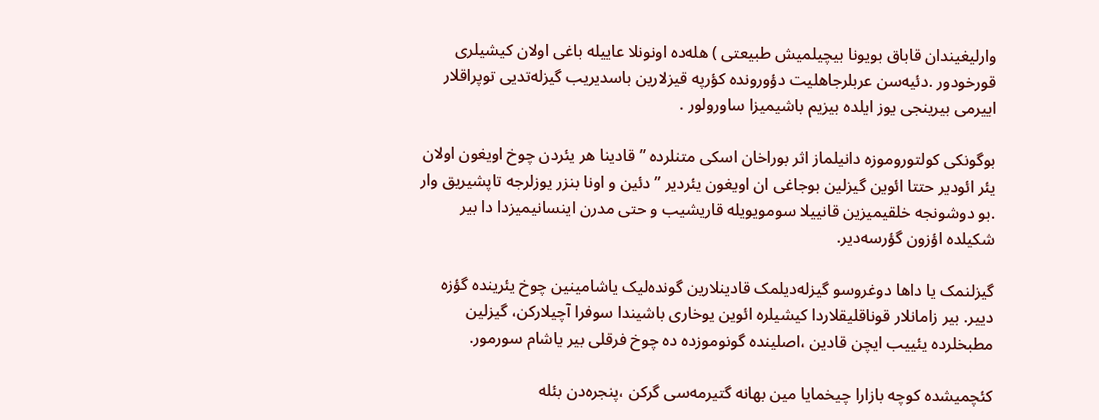وارلیغیندان قاباق بویونا بیچیلمیش طبیعتی ) هله‌ده اونونلا عاییله باغی اولان کیشیلری قورخودور .دئیه‌سن عربلرجاهلیت دؤورونده کؤرپه قیزلارین باسدیریب گیزله‌تدیی توپراقلار اییرمی بیرینجی یوز ایلده بیزیم باشیمیزا ساورولور .

بوگونکی کولتوروموزه دانیلماز اثر بوراخان اسکی متنلرده ” قادینا هر یئردن چوخ اویغون اولان یئر ائودیر حتتا ائوین گیزلین بوجاغی ان اویغون یئردیر ” دئین و اونا بنزر یوزلرجه تاپشیریق وار .بو دوشونجه خلقیمیزین قانییلا سومویویله قاریشیب و حتی مدرن اینسانیمیزدا دا بیر شکیلده اؤزون گؤرسه‌دیر.

گیزلنمک یا داها دوغروسو گیزله‌دیلمک قادینلارین گونده‌لیک یاشامینین چوخ یئرینده گؤزه دییر. بیر زامانلار قوناقلیقلاردا کیشیلره ائوین یوخاری باشیندا سوفرا آچیلارکن، گیزلین مطبخلرده یئییب ایچن قادین ،اصلینده گونوموزده ده چوخ فرقلی بیر یاشام سورمور.

کئچمیشده کوچه بازارا چیخمایا مین بهانه گتیرمه‌سی گرکن ،پنجره‌دن بئله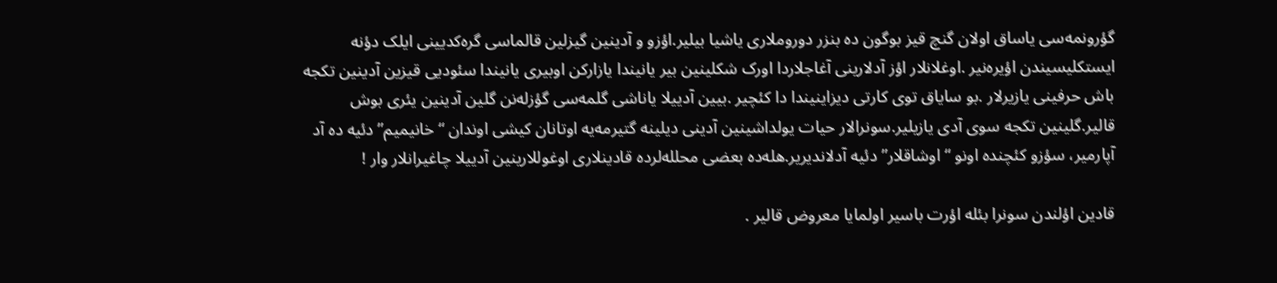گؤرونمه‌سی یاساق اولان گنچ قیز بوگون ده بنزر دوروملاری یاشیا بیلیر.اؤزو و آدینین گیزلین قالماسی گره‌کدیینی ایلک دؤنه ایستکلیسیندن اؤیره‌نیر .اوغلانلار اؤز آدلارینی آغاجلاردا اورک شکلینین بیر یانیندا یازارکن اوبیری یانیندا سئودیی قیزین آدینین تکجه باش حرفینی یازیرلار .بو سایاق توی کارتی دیزاینیندا دا کئچیر .بیین آدییلا یاناشی گلمه‌سی گؤزله‌نن گلین آدینین یئری بوش قالیر.گلینین تکجه سوی آدی یازیلیر.سونرالار حیات یولداشینین آدینی دیلینه گتیرمه‌یه اوتانان کیشی اوندان “خانیمیم” دئیه ده آد آپارمیر، سؤزو کئچنده اونو “اوشاقلار” دئیه آدلاندیریر.هله‌ده بعضی محلله‌لرده قادینلاری اوغوللارینین آدییلا چاغیرانلار وار !

قادین اؤلندن سونرا بئله اؤرت باسیر اولمایا معروض قالیر .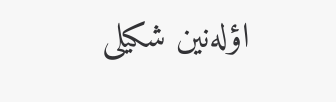اؤله‌نین شکیلی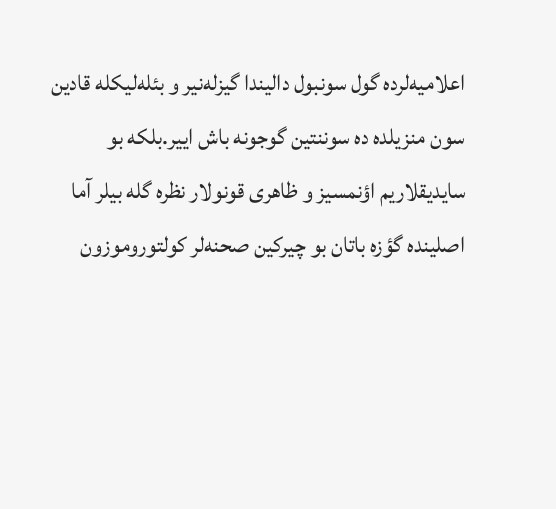اعلامیه‌لرده گول سونبول دالیندا گیزله‌نیر و بئله‌لیکله قادین سون منزیلده ده سوننتین گوجونه باش اییر.بلکه بو سایدیقلاریم اؤنمسیز و ظاهری قونولار نظره گله بیلر آما اصلینده گؤزه باتان بو چیرکین صحنه‌لر کولتوروموزون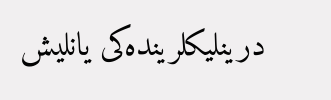درینلیکلرینده‌کی یانلیش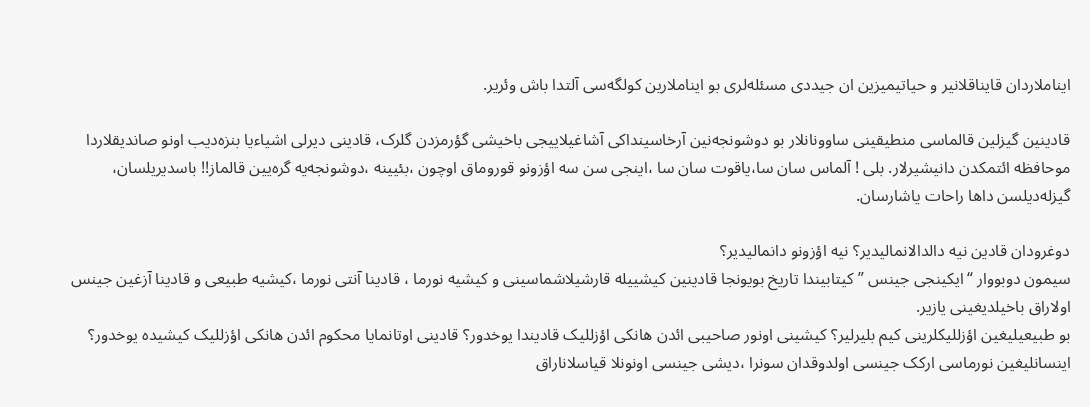ایناملاردان قایناقلانیر و حیاتیمیزین ان جیددی مسئله‌لری بو ایناملارین کولگه‌سی آلتدا باش وئریر.

قادینین گیزلین قالماسی منطیقینی ساوونانلار بو دوشونجه‌نین آرخاسینداکی آشاغیلاییجی باخیشی گؤرمزدن گلرک، قادینی دیرلی اشیاء‌یا بنزه‌دیب اونو صاندیقلاردا موحافظه ائتمکدن دانیشیرلار. بلی ! آلماس سان سا،یاقوت سان سا ،اینجی سن سه اؤزونو قوروماق اوچون ،بئیینه ،دوشونجه‌یه گره‌یین قالماز!! باسدیریلسان، گیزله‌دیلسن داها راحات یاشارسان.

دوغرودان قادین نیه دالدالانمالیدیر؟ نیه اؤزونو دانمالیدیر؟
سیمون دوبووار “ایکینجی جینس ” کیتابیندا تاریخ بویونجا قادینین کیشییله قارشیلاشماسینی و کیشیه نورما ، قادینا آنتی نورما ،کیشیه طبیعی و قادینا آزغین جینس اولاراق باخیلدیغینی یازیر.
بو طبیعیلیغین اؤزللیکلرینی کیم بلیرلیر؟ کیشینی اونور صاحیبی ائدن هانکی اؤزللیک قادیندا یوخدور؟ قادینی اوتانمایا محکوم ائدن هانکی اؤزللیک کیشیده یوخدور؟ اینسانلیغین نورماسی ارکک جینسی اولدوقدان سونرا ،دیشی جینسی اونونلا قیاسلاناراق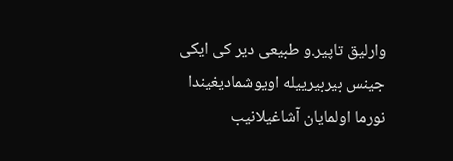وارلیق تاپیر.و طبیعی دیر کی ایکی جینس بیربیرییله اویوشمادیغیندا
نورما اولمایان آشاغیلانیب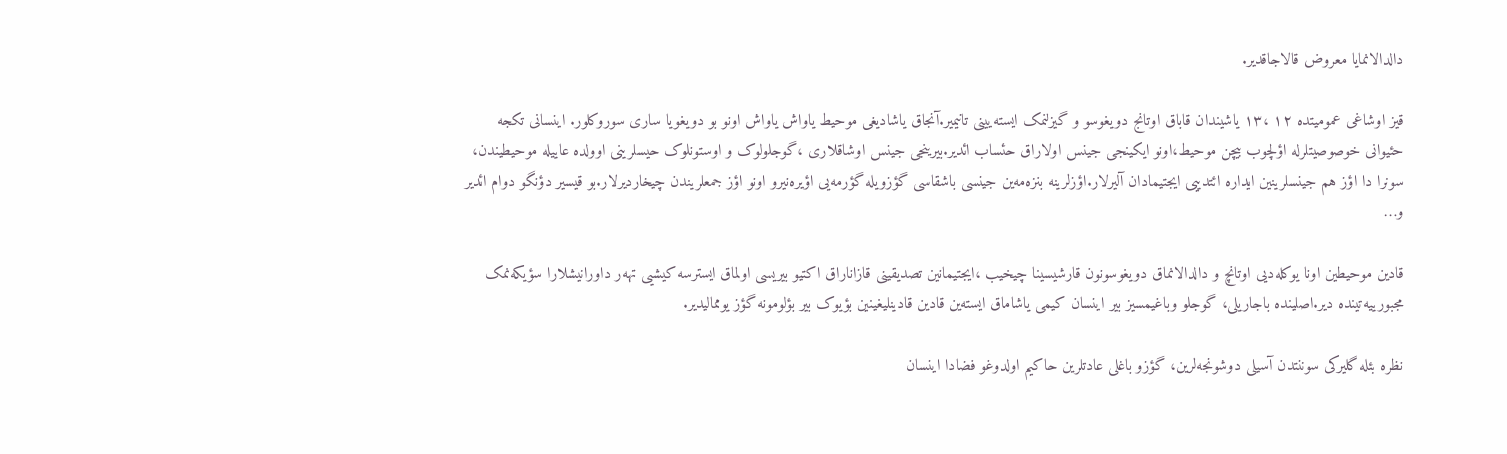دالدالانمایا معروض قالاجاقدیر.

قیز اوشاغی عمومیتده ۱۲ ،۱۳ یاشیندان قاباق اوتانج دویغوسو و گیزلنمک ایسته‌یینی تانیمیر.آنجاق یاشادیغی موحیط یاواش یاواش اونو بو دویغویا ساری سوروکلور. اینسانی تکجه حئیوانی خوصوصیتلرله اؤلچوب بیچن موحیط،اونو ایکینجی جینس اولاراق حئساب ائدیر.بیرینجی جینس اوشاقلاری ،گوجلولوک و اوستونلوک حیسلرینی اوولده عاییله موحیطیندن، سونرا دا اؤز هم جینسلرینین ایداره ائتدییی ایجتیمادان آلیرلار.اؤزلرینه بنزه‌مه‌ین جینسی باشقاسی گؤزویله گؤرمه‌یی اؤیره‌نیرو اونو اؤز جمعلریندن چیخاردیرلار.بو قیسیر دؤنگو دوام ائدیر و…

قادین موحیطین اونا یوکله‌دیی اوتانچ و دالدالانماق دویغوسونون قارشیسینا چیخیب ،ایجتیمانین تصدیقینی قازاناراق اکتیو بیریسی اولماق ایسترسه کیشیی تهه‌ر داورانیشلارا سؤیکه‌نمک مجبورییه‌تینده دیر.اصلینده باجاریلی، گوجلو وباغیمسیز بیر اینسان کیمی یاشاماق ایسته‌ین قادین قادینلیغینین بؤیوک بیر بؤلومونه گؤز یوممالیدیر.

نظره بئله گلیرکی سوننتدن آسیلی دوشونجه‌لرین، گؤزو باغلی عادتلرین حاکیم اولدوغو فضادا اینسان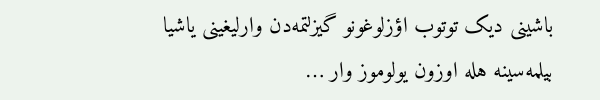باشینی دیک توتوب اؤزلوغونو گیزلتمه‌دن وارلیغینی یاشیا بیلمه‌سینه هله اوزون یولوموز وار …